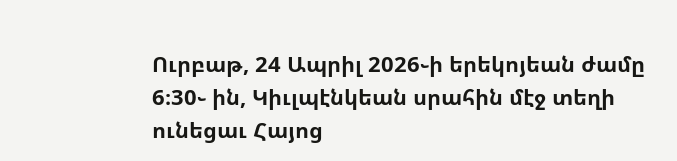Ուրբաթ, 24 Ապրիլ 2026֊ի երեկոյեան ժամը 6։30֊ ին, Կիւլպէնկեան սրահին մէջ տեղի ունեցաւ Հայոց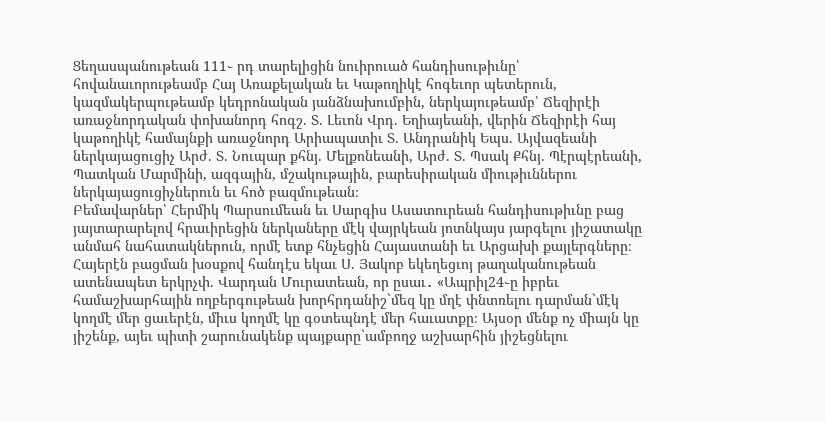Ցեղասպանութեան 111֊ րդ տարելիցին նուիրուած հանդիսութիւնը՝ հովանաւորութեամբ Հայ Առաքելական եւ Կաթողիկէ հոգեւոր պետերուն, կազմակերպութեամբ կեդրոնական յանձնախումբին, ներկայութեամբ՝ Ճեզիրէի առաջնորդական փոխանորդ հոգշ. Տ. Լեւոն Վրդ. Եղիայեանի, վերին Ճեզիրէի հայ կաթողիկէ համայնքի առաջնորդ Արիապատիւ Տ. Անդրանիկ Եպս. Այվազեանի ներկայացուցիչ Արժ. Տ. Նուպար քհնյ. Մելքոնեանի, Արժ. Տ. Պսակ Քհնյ. Պէրպէրեանի, Պատկան Մարմինի, ազգային, մշակութային, բարեսիրական միութիւններու ներկայացուցիչներուն եւ հոծ բազմութեան։
Բեմավարներ՝ Հերմիկ Պարսումեան եւ Սարգիս Ասատուրեան հանդիսութիւնը բաց յայտարարելով հրաւիրեցին ներկաները մէկ վայրկեան յոտնկայս յարգելու յիշատակը անմահ նահատակներուն, որմէ ետք հնչեցին Հայաստանի եւ Արցախի քայլերգները։
Հայերէն բացման խօսքով հանդէս եկաւ Ս. Յակոբ եկեղեցւոյ թաղականութեան ատենապետ երկրչփ. Վարդան Մուրատեան, որ ըսաւ․ «Ապրիլ24֊ը իբրեւ համաշխարհային ողբերգութեան խորհրդանիշ`մեզ կը մղէ փնտռելու դարման`մէկ կողմէ մեր ցաւերէն, միւս կողմէ կը գօտեպնդէ մեր հաւատքը։ Այսօր մենք ոչ միայն կը յիշենք, այեւ պիտի շարունակենք պայքարը`ամբողջ աշխարհին յիշեցնելու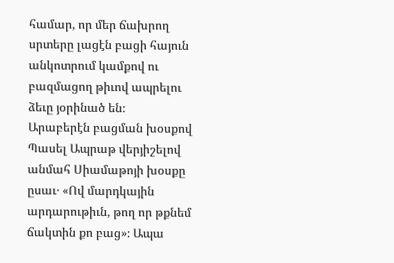համար, որ մեր ճախրող սրտերը լացէն բացի հայուն անկոտրում կամքով ու բազմացող թիւով ապրելու ձեւը յօրինած են։
Արաբերէն բացման խօսքով Պասել Ապրաթ վերյիշելով անմահ Սիամաթոյի խօսքը ըսաւ․ «Ով մարդկային արդարութիւն, թող որ թքնեմ ճակտին քո բաց»։ Ապա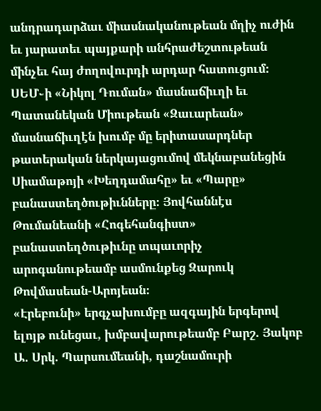անդրադարձաւ միասնականութեան մղիչ ուժին եւ յարատեւ պայքարի անհրաժեշտութեան մինչեւ հայ ժողովուրդի արդար հատուցում։
ՍԵՄ֊ի «Նիկոլ Դուման» մասնաճիւղի եւ Պատանեկան Միութեան «Զաւարեան» մասնաճիւղէն խումբ մը երիտասարդներ թատերական ներկայացումով մեկնաբանեցին Սիամաթոյի «Խեղդամահը» եւ «Պարը» բանաստեղծութիւնները։ Յովհաննէս Թումանեանի «Հոգեհանգիստ» բանաստեղծութիւնը տպաւորիչ արոգանութեամբ ասմունքեց Զարուկ Թովմասեան-Արոյեան։
«Էրեբունի» երգչախումբը ազգային երգերով ելոյթ ունեցաւ, խմբավարութեամբ Բարշ. Յակոբ Ա. Սրկ. Պարսումեանի, դաշնամուրի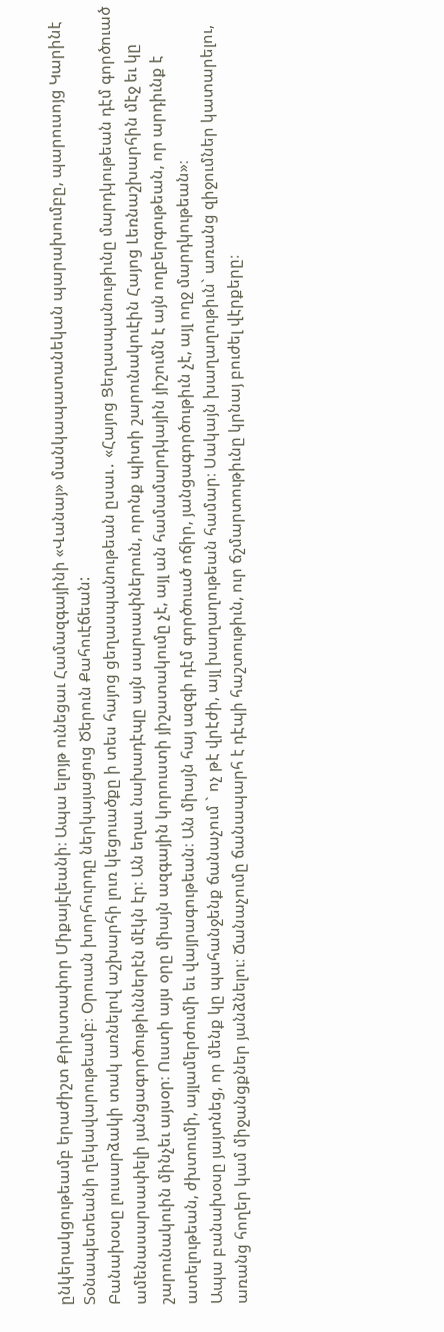ընկերակցութեամբ երաժիշտ Քրիստափոր Միքայէլեանի։ Ապա ելոյթ ունեցաւ Համազգայինի «Վանայ» մանկապատանեկան պարախումբը, պարուսոյց Կարինէ Տօնապետեանի ղեկավարութեամբ։ Օրուան խորհուրդը ներկայացուց Ծերուն Քահուէճեան:
Բանախօսը լուսարձակի տակ առնելով աշխարհի լուռ կեցուածքը ի տես հայոց ցեղասպանութեան ըսաւ․ «Հայոց Ցեղասպանութիւնը մարդկութեան դէմ գործուած ամենասարսափելի յանցագործութիւններէն մէկն էր։ Ան եղաւ նախադէպը այն սարսափներուն, որոնք պիտի շարունակուէին Հայոց Լեռնաշխարհին մէջ եւ կը շարունակուին մինչեւ այսօր։ Ուստի այս օրը միայն ազգային կորուստի յիշատակումը չէ, այլ ան համամարդկային յիշումն է այն ողբերգութեան, որ արդիւնք է ատելութեան, ժխտումի, այլամերժումի եւ վայրագութեան։ Ան միայն հայ ազգի դէմ գործուած ոճիր, յանցագործութիւն չէ, այլ ողջ մարդկութեան»։
Ապա բանախօսը յայտնեց, որ մենք կը պահանջենք ճանաչում ` ոչ թէ վրէժի, այլ խաղաղութեան համար։ Սակայն խաղաղութիւն` առանց զիջումներ կատարելու, առանց հողեր կամ միջանցքներ յանձնելու։ Ճանաչումը ճանապարհ է դէպի հաշտութիւն, ուր ճշմարտութիւնը կրնայ բուժել վէրքերը։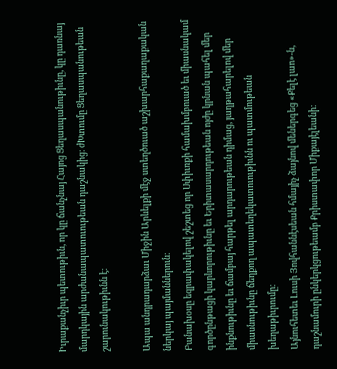Իւրաքանչիւր պետութիւն, որ կը ճանչնայ Հայոց Ցեղասպանութիւնը, կը դառնայ մարդկային արժանապատուութեան դաշնակից։ ժԽտումը Ցեղասպանութեան շարունակութիւնն է։

Ապա անդրադարձաւ Միջին Արևելքի մէջ ստեղծուած աշխարհաքաղաքական ներկայ պայմաններուն։
Բանախօսը եզրափակելով շեշտեց որ Սփիւռքի համախմբուած եւ միասնակամ գործընթացի կարևորութիւնը եւ Երիտասարդութեան ոյժը կրնան պահել մեր ինքնութիւնը եւ ճամբայ հարթել արդարութեան դիմաց, յաղթահարելով մեր միասնութիւնը ճեղքող ապատեղեկատուութիւնն ու պատմութեան խեղաթիւրումը։
Այնուհետեւ Լուսի Յովհաննէսեան հմայիչ ձայնով մեներգեց «Քելէ լաո»-ն, դաշնամուրի ընկերկցութեամբ Քրիստափոր Միքայէլեանի։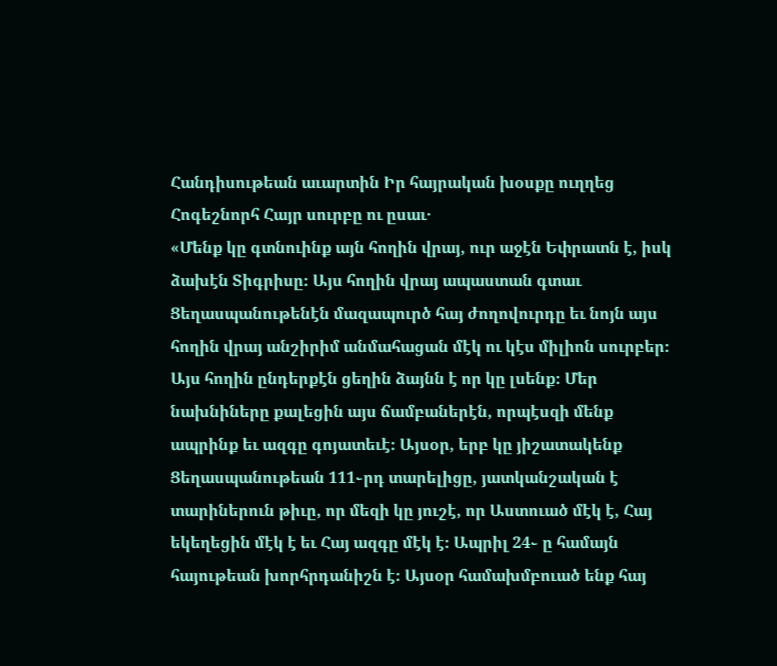Հանդիսութեան աւարտին Իր հայրական խօսքը ուղղեց Հոգեշնորհ Հայր սուրբը ու ըսաւ․
«Մենք կը գտնուինք այն հողին վրայ, ուր աջէն Եփրատն է, իսկ ձախէն Տիգրիսը։ Այս հողին վրայ ապաստան գտաւ Ցեղասպանութենէն մազապուրծ հայ ժողովուրդը եւ նոյն այս հողին վրայ անշիրիմ անմահացան մէկ ու կէս միլիոն սուրբեր։ Այս հողին ընդերքէն ցեղին ձայնն է որ կը լսենք։ Մեր նախնիները քալեցին այս ճամբաներէն, որպէսզի մենք ապրինք եւ ազգը գոյատեւէ։ Այսօր, երբ կը յիշատակենք Ցեղասպանութեան 111֊րդ տարելիցը, յատկանշական է տարիներուն թիւը, որ մեզի կը յուշէ, որ Աստուած մէկ է, Հայ եկեղեցին մէկ է եւ Հայ ազգը մէկ է։ Ապրիլ 24֊ ը համայն հայութեան խորհրդանիշն է։ Այսօր համախմբուած ենք հայ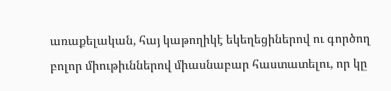առաքելական, հայ կաթողիկէ եկեղեցիներով ու գործող բոլոր միութիւններով միասնաբար հաստատելու, որ կը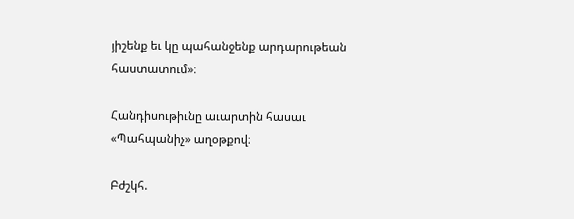յիշենք եւ կը պահանջենք արդարութեան հաստատում»։

Հանդիսութիւնը աւարտին հասաւ «Պահպանիչ» աղօթքով։

Բժշկհ.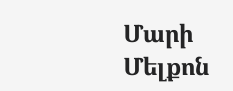Մարի Մելքոն